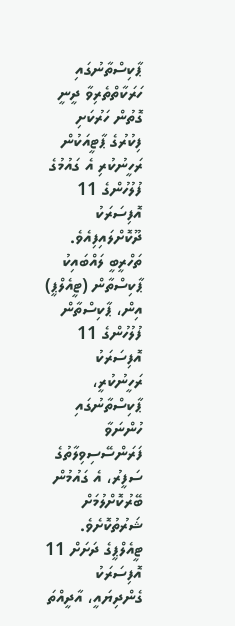ޕާކިސްތާނުގައި ހަރަކާތްތެރިވާ ދީނީ ގޮތުން ހަރުކަށި ފިކުރުގެ ޕާޓީއަކުން ރަހީނުކުރި އެ ގައުމުގެ ފުލުހުންގެ 11 އޮފިސަރަކު ދޫކޮށްލައިފިއެވެ.
ތަހްރީބީ ލައްބައިކު ޕާކިސްތާން (ޓީއެލްޕީ) އިން، ޕާކިސްތާން ފުލުހުންގެ 11 އޮފިސަރަކު ރަހީނުކުރީ، ޕާކިސްތާނުގައި ހުންނަވާ ފަރަންސޭސިވިލާތުގެ ސަފީރު، އެ ގައުމުން ބޭރުކޮށްލުމަށް ޝަރުތުކޮށެވެ.
ޓީއެލްޕީގެ ދަށަށް 11 އޮފިސަރަކު ގެންދިޔައީ، އާދީއްތަ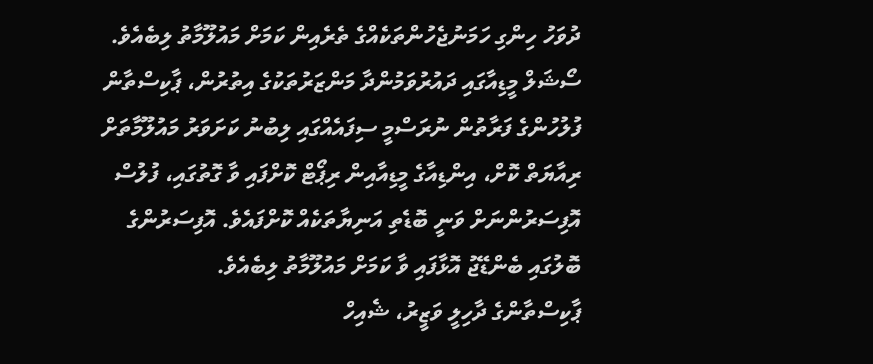ދުވަހު ހިންގި ހަމަނުޖެހުންތަކެއްގެ ތެރެއިން ކަމަށް މައުލޫމާތު ލިބެއެވެ.
ސޯޝަލް މީޑިއާގައި ދައުރުވަމުންދާ މަންޒަރުތަކުގެ އިތުރުން، ޕާކިސްތާން ފުލުހުންގެ ފަރާތުން ނުރަސްމީ ސިފައެއްގައި ލިބުނު ކަށަވަރު މައުލޫމާތަށް ރިއާޔަތް ކޮށް، އިންޑިއާގެ މީޑިއާއިން ރިޕޯޓް ކޮށްފައި ވާ ގޮތުގައި، ފުލުސް އޮފިސަރުންނަށް ވަނީ ބޮޑެތި އަނިޔާތަކެއް ކޮށްފައެވެ. އޮފިސަރުންގެ ބޮލުގައި ބެންޑޭޖު އޮޅާފައި ވާ ކަމަށް މައުލޫމާތު ލިބެއެވެ.
ޕާކިސްތާންގެ ދާހިލީ ވަޒީރު، ޝެއިހް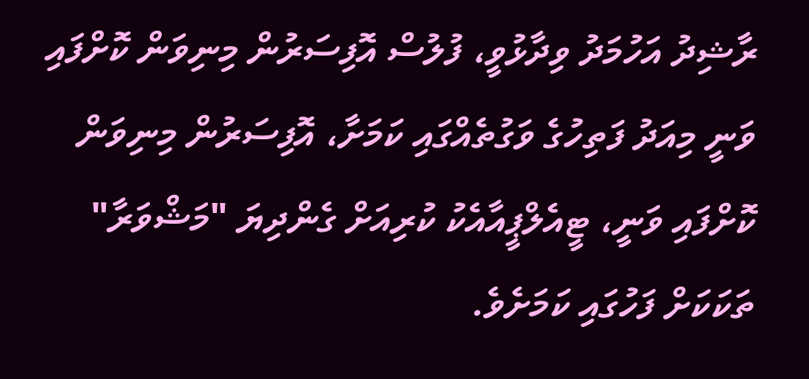ރާޝިދު އަހުމަދު ވިދާޅުވީ، ފުލުސް އޮފިސަރުން މިނިވަން ކޮށްފައި ވަނީ މިއަދު ފަތިހުގެ ވަގުތެއްގައި ކަމަށާ، އޮފިސަރުން މިނިވަން ކޮށްފައި ވަނީ، ޓީއެލްޕީއާއެކު ކުރިއަށް ގެންދިޔަ "މަޝްވަރާ" ތަކަކަށް ފަހުގައި ކަމަށެވެ.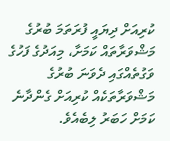ކުރިއަށް ދިޔައީ ފުރަތަމަ ބުރުގެ މަޝްވަރާތައް ކަމަށާ، މިއަދުގެ ފަހުގެ ވަގުތެއްގައި ދެވަނަ ބުރުގެ މަޝްވަރާތަކެއް ކުރިއަށް ގެންދާނެ ކަމަށް ހަބަރު ލިބެއެވެ.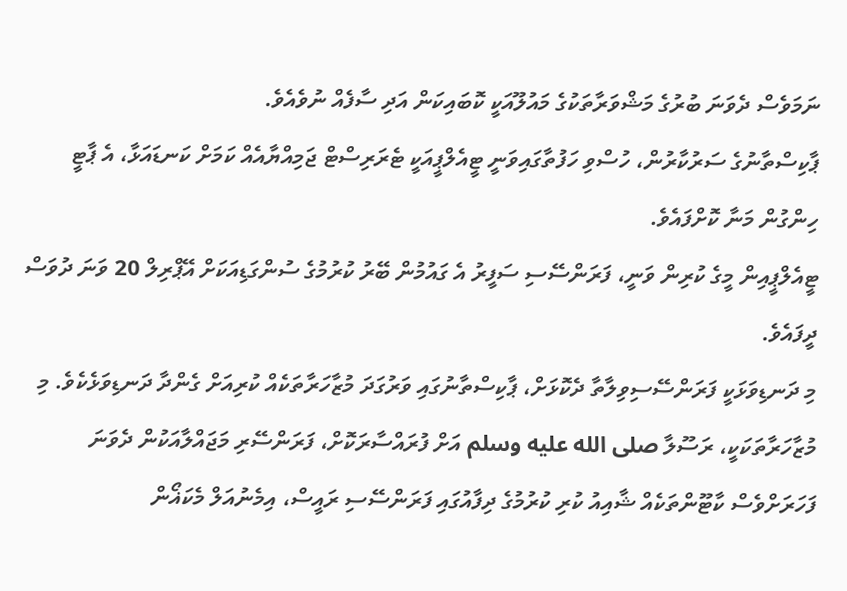ނަމަވެސް ދެވަނަ ބުރުގެ މަޝްވަރާތަކުގެ މައުލޫއަކީ ކޮބައިކަން އަދި ސާފެއް ނުވެއެވެ.
ޕާކިސްތާނުގެ ސަރުކާރުން، ހުސްވި ހަފުތާގައިވަނީ ޓީއެލްޕީއަކީ ޓެރަރިސްޓް ޖަމިއްޔާއެއް ކަމަށް ކަނޑައަޅާ، އެ ޕާޓީ ހިންގުން މަނާ ކޮށްފައެވެ.
ޓީއެލްޕީއިން މީގެ ކުރިން ވަނީ، ފަރަންސޭސި ސަފީރު އެ ގައުމުން ބޭރު ކުރުމުގެ ސުންގަޑިއަކަށް އޭޕްރިލް 20 ވަނަ ދުވަސް ދީފައެވެ.
މި ދަނޑިވަޅަކީ ފަރަންސޭސިވިލާތާ ދެކޮޅަށް، ޕާކިސްތާނުގައި ވަރުގަދަ މުޒާހަރާތަކެއް ކުރިއަށް ގެންދާ ދަނޑިވަޅެކެވެ. މި މުޒާހަރާތަކަކީ، ރަސޫލާ صلى الله عليه وسلم އަށް ފުރައްސާރަކޮށް، ފަރަންސޭރި މަޖައްލާއަކުން ދެވަނަ ފަހަރަށްވެސް ކާޓޫންތަކެއް ޝާއިއު ކުރި ކުރުމުގެ ދިފާއުގައި ފަރަންސޭސި ރައީސް، އިމެނުއަލް މެކަޣޯން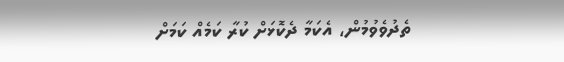ތެދުވެވުމުން، އެކަމާ ދެކޮޅަށް ކުރާ ކަމެއް ކަމަށް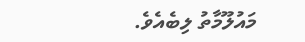މައުލޫމާތު ލިބެއެވެ.